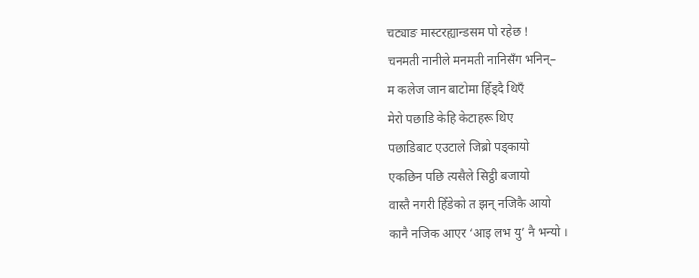चट्याङ मास्टरह्यान्डसम पो रहेछ !
चनमती नानीले मनमती नानिसँग भनिन्–
म कलेज जान बाटोमा हिँड्दै थिएँ
मेरो पछाडि केहि केटाहरू थिए
पछाडिबाट एउटाले जिब्रो पड्कायो
एकछिन पछि त्यसैले सिट्ठी बजायो
वास्तै नगरी हिँडेको त झन् नजिकै आयो
कानै नजिक आएर ‘आइ लभ यु’ नै भन्यो ।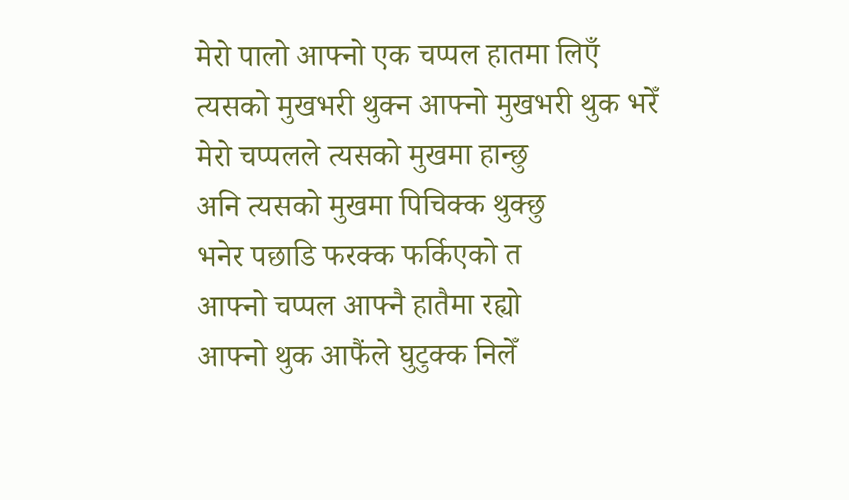मेरो पालो आफ्नो एक चप्पल हातमा लिएँ
त्यसको मुखभरी थुक्न आफ्नो मुखभरी थुक भरेँ
मेरो चप्पलले त्यसको मुखमा हान्छु
अनि त्यसको मुखमा पिचिक्क थुक्छु
भनेर पछाडि फरक्क फर्किएको त
आफ्नो चप्पल आफ्नै हातैमा रह्यो
आफ्नो थुक आफैंले घुटुक्क निलेँ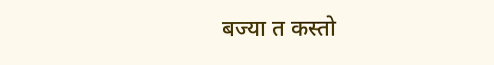बज्या त कस्तो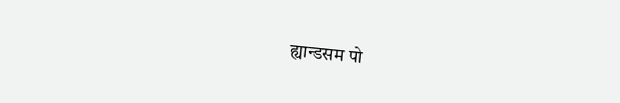ह्यान्डसम पो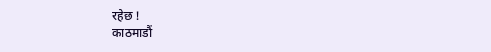रहेछ !
काठमाडौं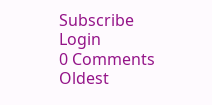Subscribe
Login
0 Comments
Oldest